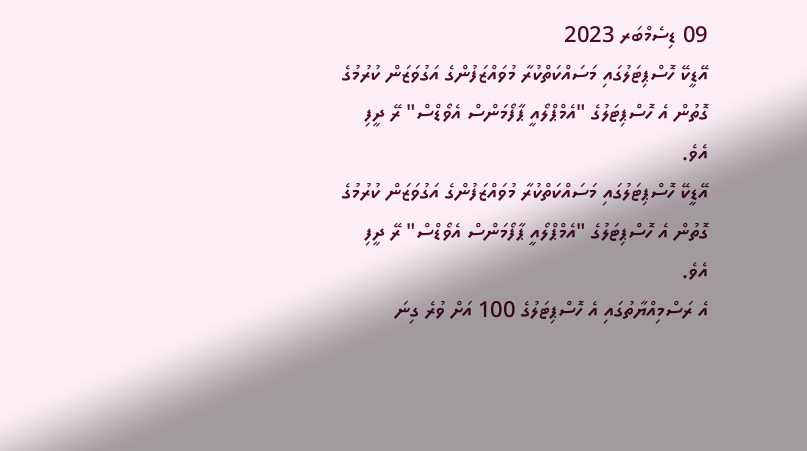09 ޑިސެމްބަރ 2023
އޭޑީކޭ ހޮސްޕިޓަލުގައި މަސައްކަތްކުރާ މުވައްޒަފުންގެ އަގުވަޒަން ކުރުމުގެ ގޮތުން އެ ހޮސްޕިޓަލުގެ "އެމްޕްލޯއީ ޕާފޯމަންސް އެވޯޑްސް" ރޭ ދީފި އެވެ.
އޭޑީކޭ ހޮސްޕިޓަލުގައި މަސައްކަތްކުރާ މުވައްޒަފުންގެ އަގުވަޒަން ކުރުމުގެ ގޮތުން އެ ހޮސްޕިޓަލުގެ "އެމްޕްލޯއީ ޕާފޯމަންސް އެވޯޑްސް" ރޭ ދީފި އެވެ.
އެ ރަސްމިއްޔާތުގައި އެ ހޮސްޕިޓަލުގެ 100 އަށް ވުރެ ގިނަ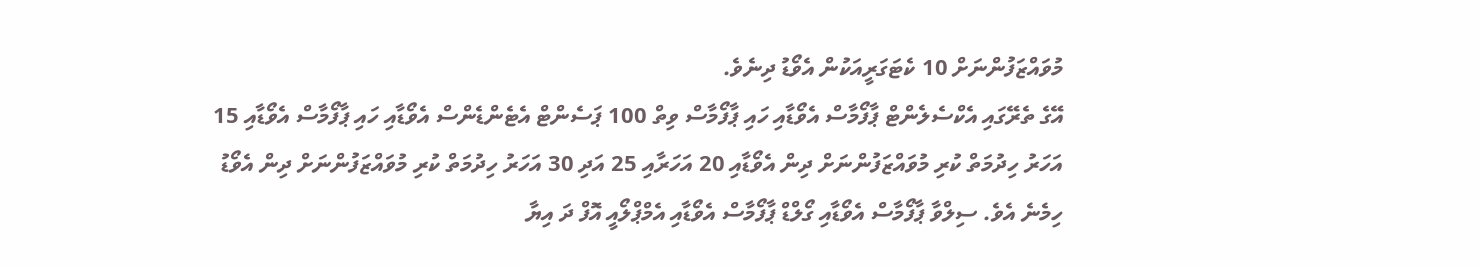މުވައްޒަފުންނަށް 10 ކެޓަގަރީއަކުން އެވޯޑު ދިނެވެ.
އޭގެ ތެރޭގައި އެކްސެލެންޓް ޕާފޯމާސް އެވޯޑާއި ހައި ޕާފޯމާސް ވިތް 100 ޕަސެންޓް އެޓެންޑެންސް އެވޯޑާއި ހައި ޕާފޯމާސް އެވޯޑާއި 15 އަހަރު ހިދުމަތް ކުރި މުވައްޒަފުންނަށް ދިން އެވޯޑާއި 20 އަހަރާއި 25 އަދި 30 އަހަރު ހިދުމަތް ކުރި މުވައްޒަފުންނަށް ދިން އެވޯޑު ހިމެނެ އެވެ. ސިލްވާ ޕާފޯމާސް އެވޯޑާއި ގޯލްޑް ޕާފޯމާސް އެވޯޑާއި އެމްޕްލޯއީ އޮފް ދަ އިޔާ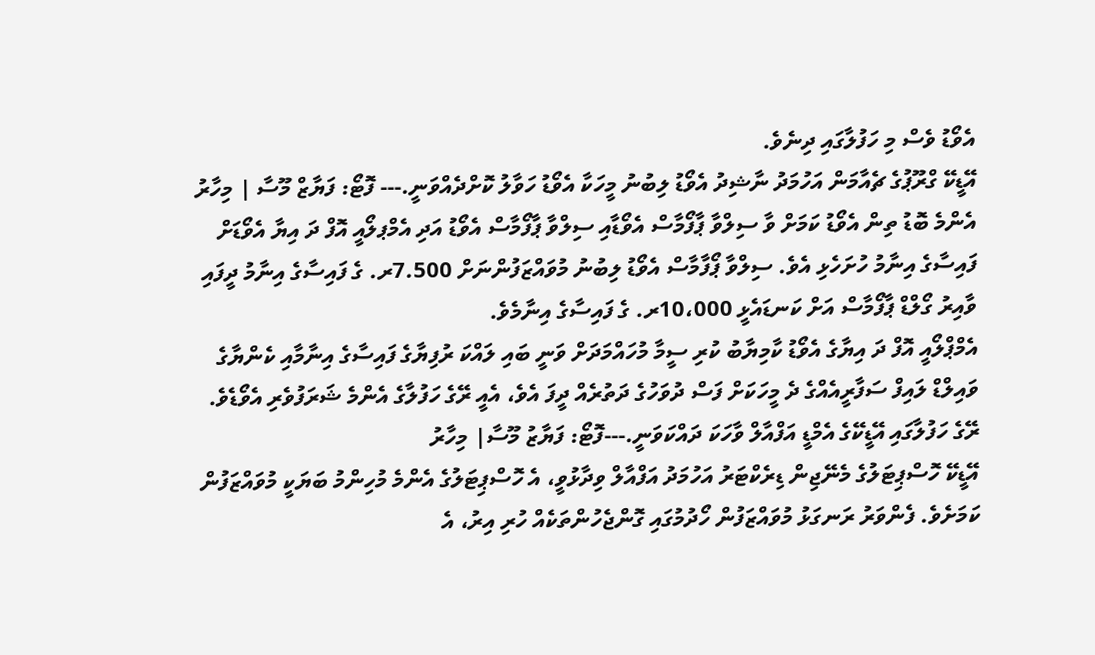އެވޯޑު ވެސް މި ހަފުލާގައި ދިނެވެ.
އޭޑީކޭ ގްރޫޕުގެ ޗެއާމަން އަހުމަދު ނާޝިދު އެވޯޑު ލިބުނު މީހަކާ އެވޯޑު ހަވާލު ކޮށްދެއްވަނީ.--- ފޮޓޯ: ފަޔާޒް މޫސާ | މިހާރު
އެންމެ ބޮޑު ތިން އެވޯޑު ކަމަށް ވާ ސިލްވާ ޕާފޯމާސް އެވޯޑާއި ސިލްވާ ޕާފޯމާސް އެވޯޑު އަދި އެމްޕލޯއީ އޮފް ދަ އިޔާ އެވޯޑަށް ފައިސާގެ އިނާމު ހުށަހެޅި އެވެ. ސިލްވާ ޕޯފާމާސް އެވޯޑު ލިބުނު މުވައްޒަފުންނަށް 7.500ރ. ގެ ފައިސާގެ އިނާމު ދީފައި ވާއިރު ގޯލްޑް ޕާފޯމާސް އަށް ކަނޑައެޅީ 10،000ރ. ގެ ފައިސާގެ އިނާމެވެ.
އެމްޕްލޯއީ އޮފް ދަ އިޔާގެ އެވޯޑު ކާމިޔާބު ކުރި ސީމާ މުހައްމަދަށް ވަނީ ބައި ލައްކަ ރުފިޔާގެ ފައިސާގެ އިނާމާއި ކެންޔާގެ ވައިލްޑް ލައިފް ސަފާރީއެއްގެ ދެ މީހަކަށް ފަސް ދުވަހުގެ ދަތުރެއް ދީފަ އެވެ، އެއީ ރޭގެ ހަފުލާގެ އެންމެ ޝަރަފުވެރި އެވޯޑެވެ.
ރޭގެ ހަފުލާގައި އޭޑީކޭގެ އެމްޑީ އަފްއާލް ވާހަކަ ދައްކަވަނީ.---ފޮޓޯ: ފަޔާޒު މޫސާ| މިހާރު
އޭޑީކޭ ހޮސްޕިޓަލުގެ މެނޭޖިން ޑިރެކްޓަރު އަހުމަދު އަފްއާލް ވިދާޅުވީ، އެ ހޮސްޕިޓަލުގެ އެންމެ މުހިންމު ބަޔަކީ މުވައްޒަފުން ކަމަށެވެ. ފެންވަރު ރަނގަޅު މުވައްޒަފުން ހޯދުމުގައި ގޮންޖެހުންތަކެއް ހުރި އިރު، އެ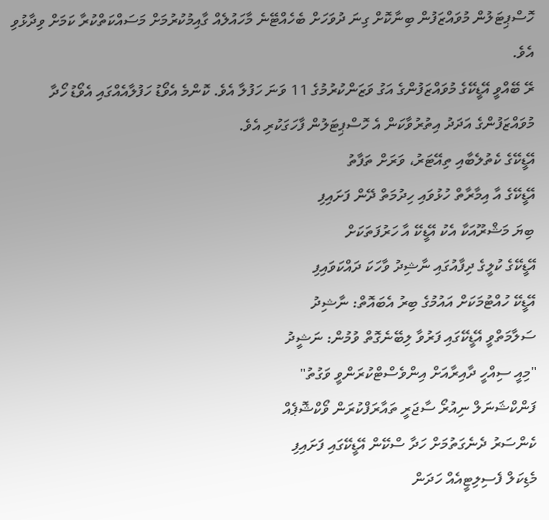ހޮސްޕިޓަލުން މުވައްޒަފުން ބިނާކޮށް ގިނަ ދުވަހަށް ބެހެއްޓޭނެ މާހައުލެއް ގާއިމުކުރުމަށް މަސައްކަތްކުރާ ކަމަށް ވިދާޅުވި އެވެ.
ރޭ ބޭއްވީ އޭޑީކޭގެ މުވައްޒަފުންގެ އަގު ވަޒަންކުރުމުގެ 11 ވަނަ ހަފުލާ އެވެ. ކޮންމެ އެވޯޑު ހަފުލާއެއްގައި އެވޯޑު ހޯދާ މުވައްޒަފުންގެ އަދަދު އިތުރުވާކަން އެ ހޮސްޕިޓަލުން ފާހަގަކުރި އެވެ.
އޭޑީކޭގެ ކެތުލެބާއި ތިއޭޓަރު، ވަރަށް ތަފާތު
އޭޑީކޭގެ އާ އިމާރާތް ހުޅުވައި ހިދުމަތް ދޭން ފަށައިފި
ބިޔަ މަޝްރޫއަކާ އެކު އޭޑީކޭ އާ ހަރުފަތަކަށް
އޭޑީކޭގެ ކުލީގެ ދިފާއުގައި ނާޝިދު ވާހަކަ ދައްކަވައިފި
އޭޑީކޭ ހުއްޓުމަކަށް އައުމުގެ ބިރު އެބައޮތް: ނާޝިދު
ސަލާމަތްވީ އޭޑީކޭގައި ފަރުވާ ލިބޭނެގޮތް ވުމުން: ނަޝީދު
"މިއީ ސިއްހީ ދާއިރާއަށް އިންވެސްޓްކުރަންވީ ވަގުތު"
ފަންކްޝަނަލް ނިއުރޯ ސާޖަރީ ތައާރަފްކުރަން ވޯކްޝޮޕެއް
ކެންސަރު ދެނެގަތުމަށް ހަދާ ސްކޭން އޭޑީކޭގައި ފަށައިފި
މެޑިކަލް ފެސިލިޓީއެއް ހަދަން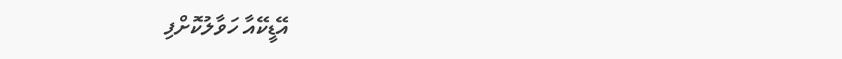އޭޑީކޭއާ ހަވާލުކޮށްފި